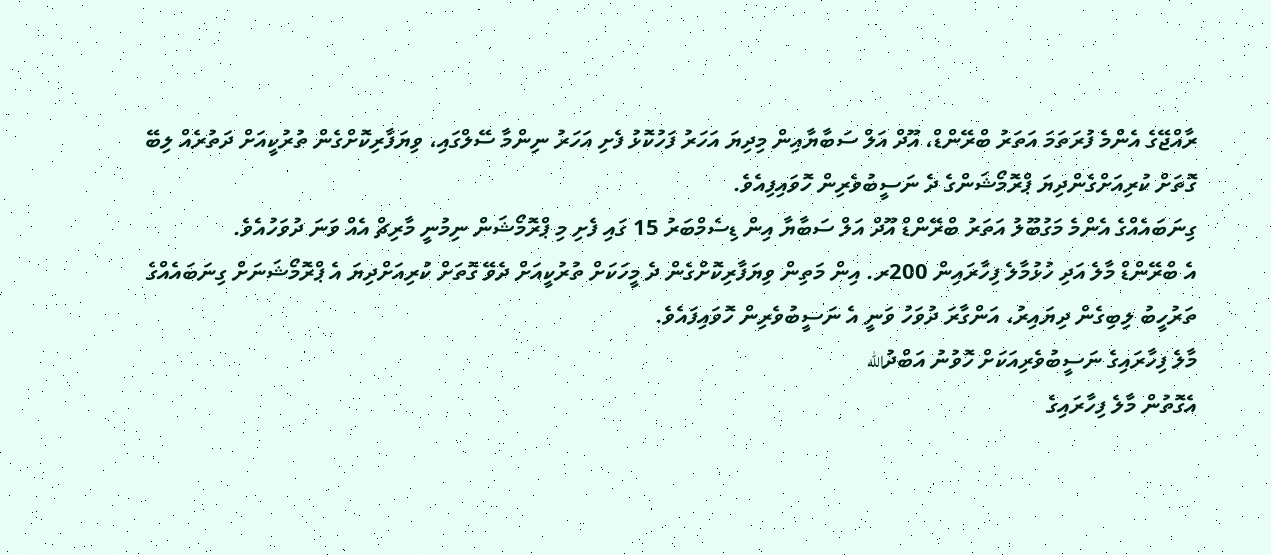ރާއްޖޭގެ އެންމެ ފުރަތަމަ އަތަރު ބްރޭންޑް، އޫދް އަލް ސަބާޔާއިން މިދިޔަ އަހަރު ފަހުކޮޅު ފެށި އަހަރު ނިންމާ ސޭލްގައި، ވިޔަފާރިކޮށްގެން ތުރުކީއަށް ދަތުރެއް ލިބޭ ގޮތަށް ކުރިއަށްގެންދިޔަ ޕްރޮމޯޝަންގެ ދެ ނަސީބުވެރިން ހޮވައިފިއެވެ.
ގިނަބައެއްގެ އެންމެ މަގުބޫލު އަތަރު ބްރޭންޑް އޫދް އަލް ސަބާޔާ އިން ޑިސެމްބަރު 15 ގައި ފެށި މި ޕްރޮމޯޝަން ނިމުނީ މާރިޗް އެއް ވަނަ ދުވަހުއެވެ.
އެ ބްރޭންޑް މާލެ އަދި ހުޅުމާލެ ފިހާރައިން 200ރ. އިން މަތިން ވިޔަފާރިކޮށްގެން ދެ މީހަކަށް ތުރުކީއަށް ދެވޭ ގޮތަށް ކުރިއަށްދިޔަ އެ ޕްރޮމޯޝަނަށް ގިނަބައެއްގެ ތަރުހީބު ލިބިގެން ދިޔައިރު، އަންގާރަ ދުވަހު ވަނީ އެ ނަސީބުވެރިން ހޮވައިފައެވެ.
މާލެ ފިހާރައިގެ ނަސީބުވެރިއަކަށް ހޮވުނު އަބްދުالله
އެގޮތުން މާލެ ފިހާރައިގެ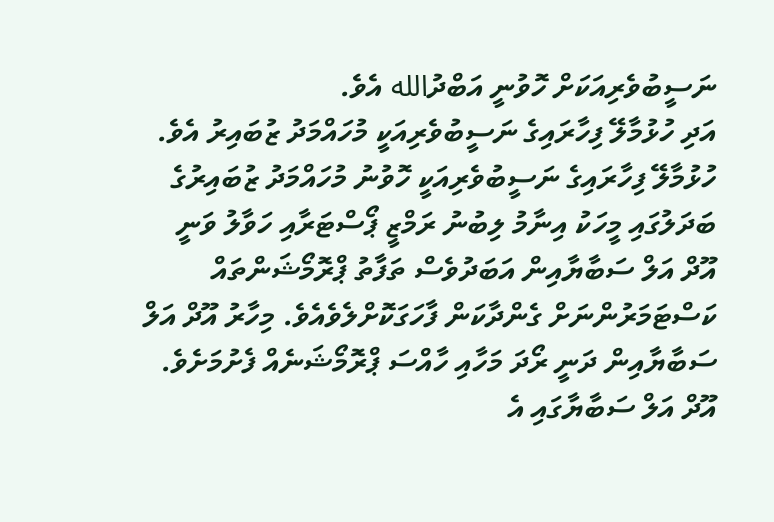ނަސީބުވެރިއަކަށް ހޮވުނީ އަބްދުالله އެވެ.
އަދި ހުޅުމާލޭ ފިހާރައިގެ ނަސީބުވެރިއަކީ މުހައްމަދު ޒުބައިރު އެވެ.
ހުޅުމާލޭ ފިހާރައިގެ ނަސީބުވެރިއަކީ ހޮވުނު މުހައްމަދު ޒުބައިރުގެ ބަދަލުގައި މީހަކު އިނާމު ލިބުނު ރަމްޒީ ޕޯސްޓަރާއި ހަވާލު ވަނީ
އޫދް އަލް ސަބާޔާއިން އަބަދުވެސް ތަފާތު ޕްރޮމޯޝަންތައް ކަސްޓަމަރުންނަށް ގެންދާކަން ފާހަގަކޮށްލެވެއެވެ. މިހާރު އޫދް އަލް ސަބާޔާއިން ދަނީ ރޯދަ މަހާއި ހާއްސަ ޕްރޮމޯޝަނެއް ފެށުމަށެވެ.
އޫދް އަލް ސަބާޔާގައި އެ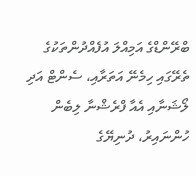ބްރޭންޑްގެ އަމިއްލަ އުފެއްދުންތަކުގެ ތެރޭގައި ހިމެނޭ އަތަރާއި، ސެންޓް އަދި ލޯޝަނާއި އެއާ ފްރެޝްނާ ލިބެން ހުންނައިރު، ދުނިޔޭގެ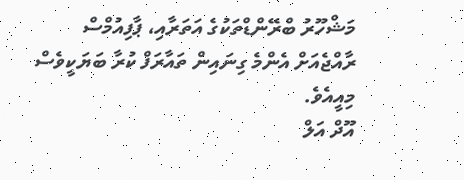މަޝްހޫރު ބްރޭންޑްތަކުގެ އަތަރާއި، ޕާފިއުމްސް ރާއްޖެއަށް އެންމެ ގިނައިން ތައާރަފް ކުރާ ބަޔަކީވެސް މިއީއެވެ.
އޫދް އަލް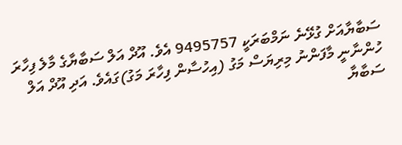ސަބާޔާއަށް ގުޅޭނެ ނަމްބަރަކީ 9495757 އެވެ. އޫދް އަލް ސަބާޔާގެ މާލެ ފިހާރަ ހުންނާނީ މާފަންނު މިރިޔަސް މަގު (އިހުސާން ފިހާރަ މަގު)ގައެވެ. އަދި އޫދް އަލް ސަބާޔާ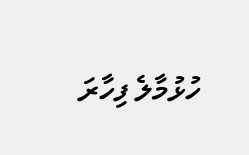ހުޅުމާލެ ފިހާރަ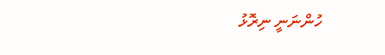ހުންނަނީ ނިރޮޅު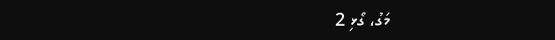މަގު، ގޯޅި 2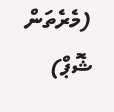(މެރެތަން ޝޮޕް)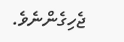ޖެހިގެންނެވެ.